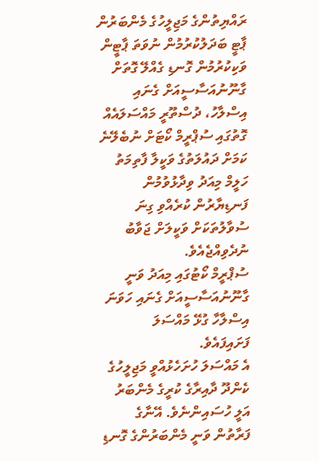ރައްޔިތުންގެ މަޖިލީހުގެ މެންބަރުން ޕާޓީ ބަދަލުކުރުމުން ނުވަތަ ޕާޓީން ވަކިކުރުމުން ގޮނޑި ގެއްލޭ ގޮތަށް ގާނޫނުއަސާސީއަށް ގެނައި އިސްލާހު، ދުސްތޫރީ މައްސަލައެއް ގޮތުގައި ސުޕްރީމް ކޯޓަށް ނުބެލޭނެ ކަމަށް ދައުލަތުގެ ވަކީލާ ފާތިމަތު ހަލީމް މިއަދު ވިދާޅުވުމުން ފަނޑިޔާރުން ކުރެއްވި ގިނަ ސުވާލުތަކަށް ވަކީލަށް ޖަވާބު ނުދެވިއްޖެއެވެ.
ސުޕްރީމް ކޯޓުގައި މިއަދު ވަނީ ގާނޫނުއަސާސީއަށް ގެނައި ހަވަނަ އިސްލާހާ ގުޅޭ މައްސަލަ ފަށައިފައެވެ.
އެ މައްސަލަ ހުށަހެޅުއްވީ މަޖިލީހުގެ ކެންދޫ ދާއިރާގެ ކުރީގެ މެންބަރު އަލީ ހުސައިންނެވެ. އޭނާގެ ފަރާތުން ވަނީ މެންބަރުންގެ ގޮނޑި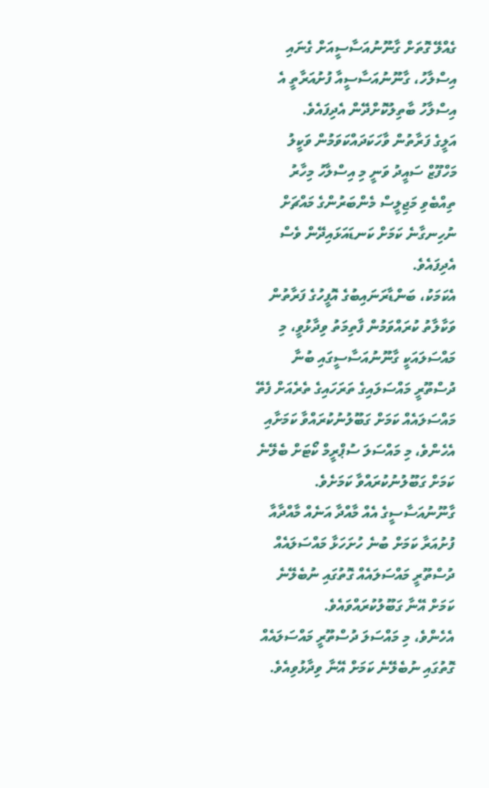ގެއްލޭ ގޮތަށް ގާނޫނުއަސާސީއަށް ގެނައި އިސްލާހު، ގާނޫނުއަސާސީއާ ފުށުއަރާތީ އެ އިސްލާހު ބާތިލުކޮށްދޭން އެދިފައެވެ.
އަލީގެ ފަރާތުން ވާހަކަދައްކަވަމުން ވަކީލު މަހްފޫޒް ސައީދު ވަނީ މި އިސްލާހު މިހާރު ތިއްބެވި މަޖިލީސް މެންބަރުންގެ މައްޗަށް ނުހިނގާނެ ކަމަށް ކަނޑައަޅައިދޭން ވެސް އެދިފައެވެ.
އެކަމަކު، ބަންޑާރަނައިބުގެ އޮފީހުގެ ފަރާތުން ވަކާލާތު ކުރައްވަމުން ފާތިމަތު ވިދާޅުވީ، މި މައްސަލައަކީ ގާނޫނުއަސާސީގައި ބުނާ ދުސްތޫރީ މައްސަލައިގެ ތަރަހައިގެ ތެރެއަށް ފެތޭ މައްސަލައެއް ކަމަށް ގަބޫލުނުކުރައްވާ ކަމަށާއި އެހެންވެ، މި މައްސަލަ ސުޕްރީމް ކޯޓަށް ބެލޭނެ ކަމަށް ގަބޫލުނުކުރައްވާ ކަމަށެވެ.
ގާނޫނުއަސާސީގެ އެއް މާއްދާ އަނެއް މާއްދާއާ ފުށުއަރާ ކަމަށް ބުނެ ހުށަހަޅާ މައްސަލައެއް ދުސްތޫރީ މައްސަލައެއް ގޮތުގައި ނުބެލޭނެ ކަމަށް އޭނާ ގަބޫލުކުރައްވައެވެ.
އެހެންވެ، މި މައްސަލަ ދުސްތޫރީ މައްސަލައެއް ގޮތުގައި ނުބެލޭނެ ކަމަށް އޭނާ ވިދާޅުވިއެވެ.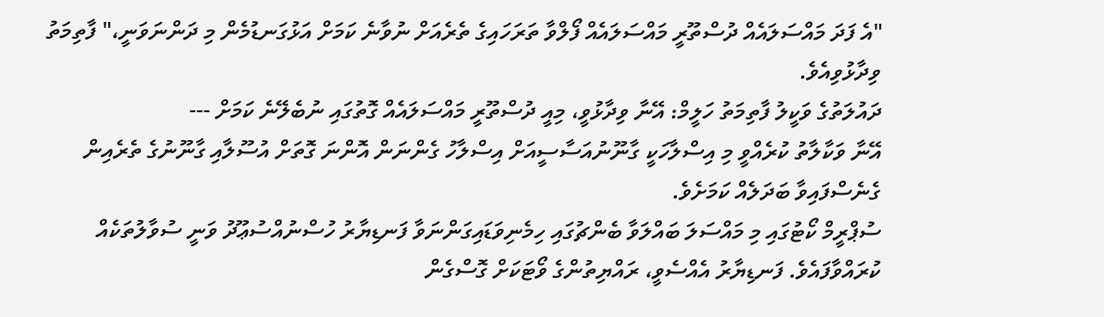"އެ ފަދަ މައްސަލައެއް ދުސްތޫރީ މައްސަލައެއް ފޯލްވާ ތަރަހައިގެ ތެރެއަށް ނުވާނެ ކަމަށް އަޅުގަނޑުމެން މި ދަންނަވަނީ،" ފާތިމަތު ވިދާޅުވިއެވެ.
ދައުލަތުގެ ވަކީލު ފާތިމަތު ހަލީމް: އޭނާ ވިދާޅުވީ، މިއީ ދުސްތޫރީ މައްސަލައެއް ގޮތުގައި ނުބެލޭނެ ކަމަށް ---
އޭނާ ވަކާލާތު ކުރެއްވީ މި އިސްލާހަކީ ގާނޫނުއަސާސީއަށް އިސްލާހު ގެންނަން އޮންނަ ގޮތަށް އުސޫލާއި ގާނޫނުގެ ތެރެއިން ގެނެސްފައިވާ ބަދަލެއް ކަމަށެވެ.
ސުޕްރީމް ކޯޓުގައި މި މައްސަލަ ބައްލަވާ ބެންޗުގައި ހިމެނިވަޑައިގަންނަވާ ފަނޑިޔާރު ހުސްނުއްސުޢޫދު ވަނީ ސުވާލުތަކެއް ކުރައްވާފައެވެ. ފަނޑިޔާރު އެއްސެވީ، ރައްޔިތުންގެ ވޯޓަކަށް ގޮސްގެން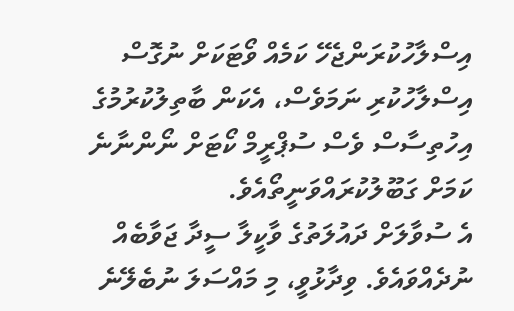އިސްލާހުކުރަންޖެހޭ ކަމެއް ވޯޓަކަށް ނުގޮސް އިސްލާހުކުރި ނަމަވެސް، އެކަން ބާތިލުކުރުމުގެ އިހުތިސާސް ވެސް ސުޕްރީމް ކޯޓަށް ނޯންނާނެ ކަމަށް ގަބޫލުކުރައްވަނީތޯއެވެ.
އެ ސުވާލަށް ދައުލަތުގެ ވާކީލާ ސީދާ ޖަވާބެއް ނުދެއްވައެވެ. ވިދާޅުވީ، މި މައްސަލަ ނުބެލޭނެ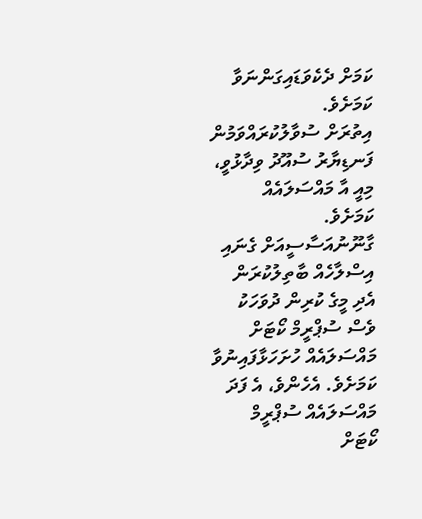ކަމަށް ދެކެވަޑައިގަންނަވާ ކަމަށެވެ.
އިތުރަށް ސުވާލުކުރައްވަމުން ފަނޑިޔާރު ސުއޫދު ވިދާޅުވީ، މިއީ އާ މައްސަލައެއް ކަމަށެވެ. ގާނޫނުއަސާސީއަށް ގެނައި އިސްލާހެއް ބާތިލުކުރަން އެދި މީގެ ކުރިން ދުވަހަކު ވެސް ސުޕްރީމް ކޯޓަށް މައްސަލައެއް ހުށަހަޅާފައިނުވާ ކަމަށެވެ. އެހެންވެ، އެ ފަދަ މައްސަލައެއް ސުޕްރީމް ކޯޓަށް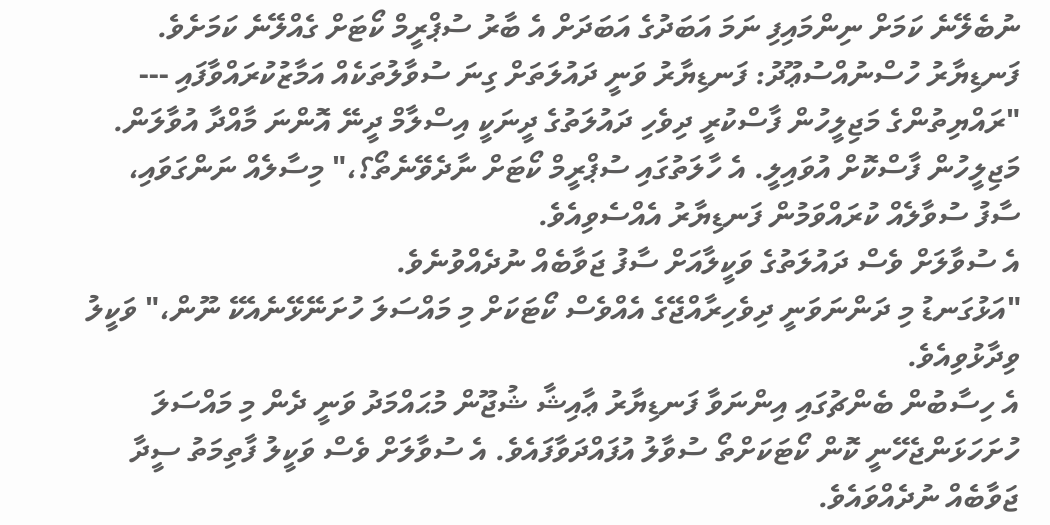ނުބެލޭނެ ކަމަށް ނިންމައިފި ނަމަ އަބަދުގެ އަބަދަށް އެ ބާރު ސުޕްރީމް ކޯޓަށް ގެއްލޭނެ ކަމަށެވެ.
ފަނޑިޔާރު ހުސްނުއްސުޢޫދު: ފަނޑިޔާރު ވަނީ ދައުލަތަށް ގިނަ ސުވާލުތަކެއް އަމާޒުކުރައްވާފައި ---
"ރައްޔިތުންގެ މަޖިލީހުން ފާސްކުރީ ދިވެހި ދައުލަތުގެ ދީނަކީ އިސްލާމް ދީނޭ އޮންނަ މާއްދާ އުވާލަން. މަޖިލީހުން ފާސްކޮށް އުވައިލީ. އެ ހާލަތުގައި ސުޕްރީމް ކޯޓަށް ނާދެވޭނެތޯ؟،" މިސާލެއް ނަންގަވައި، ސާފު ސުވާލެއް ކުރައްވަމުން ފަނޑިޔާރު އެއްސެވިއެވެ.
އެ ސުވާލަށް ވެސް ދައުލަތުގެ ވަކީލާއަށް ސާފު ޖަވާބެއް ނުދެއްވުނެވެ.
"އަޅުގަނޑު މި ދަންނަވަނީ ދިވެހިރާއްޖޭގެ އެއްވެސް ކޯޓަކަށް މި މައްސަލަ ހުށަނޭޅޭނެއެކޭ ނޫން،" ވަކީލު ވިދާޅުވިއެވެ.
އެ ހިސާބުން ބެންޗުގައި އިންނަވާ ފަނޑިޔާރު ޢާއިޝާ ޝުޖޫން މުޙައްމަދު ވަނީ ދެން މި މައްސަލަ ހުށަހަޅަންޖެހޭނީ ކޮން ކޯޓަކަށްތޯ ސުވާލު އުފައްދަވާފައެވެ. އެ ސުވާލަށް ވެސް ވަކީލު ފާތިމަތު ސީދާ ޖަވާބެއް ނުދެއްވައެވެ.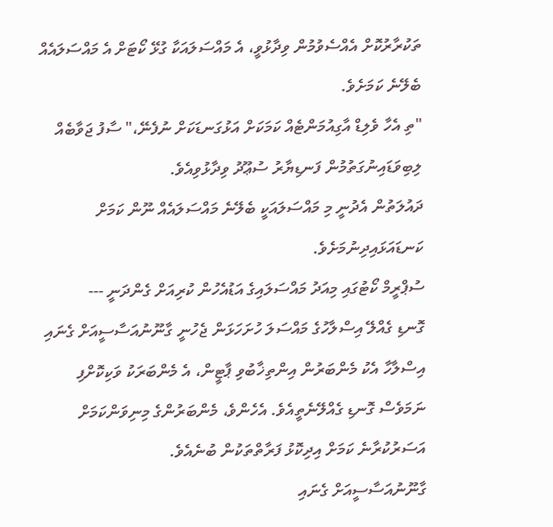ތަކުރާރުކޮށް އެއްސެވުމުން ވިދާޅުވީ، އެ މައްސަލައަކާ ގުޅޭ ކޯޓަށް އެ މައްސަލައެއް ބެލޭނެ ކަމަށެވެ.
"ތި އެހާ ވެލިޑް އާގިއުމަންޓެއް ކަމަކަށް އަޅުގަނޑަކަށް ނުފެނޭ،" ސާފު ޖަވާބެއް ލިބިވަޑައިނުގަތުމުން ފަނޑިޔާރު ސުޢޫދު ވިދާޅުވިއެވެ.
ދައުލަތުން އެދުނީ މި މައްސަލައަކީ ބެލޭނެ މައްސަލައެއް ނޫން ކަމަށް ކަނޑައަޅައިދިނުމަށެވެ.
ސުޕްރީމް ކޯޓުގައި މިއަދު މައްސަލައިގެ އަޑުއެހުން ކުރިއަށް ގެންދަނީ ---
ގޮނޑި ގެއްލޭ އިސްލާހުގެ މައްސަލަ ހުށަހަޅަން ޖެހުނީ ގާނޫނުއަސާސީއަށް ގެނައި އިސްލާހާ އެކު މެންބަރުން އިންތިޚާބުވި ޕާޓީން، އެ މެންބަރަކު ވަކިކޮށްފި ނަމަވެސް ގޮނޑި ގެއްލޭނެތީއެވެ. އެހެންވެ، މެންބަރުންގެ މިނިވަންކަމަށް އަސަރުކުރާނެ ކަމަށް އިދިކޮޅު ފަރާތްތަކުން ބުނެއެވެ.
ގާނޫނުއަސާސީއަށް ގެނައި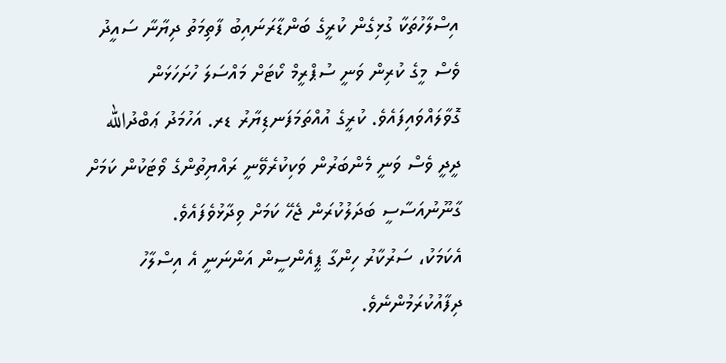އިސްލާހުތަކާ ގުޅިގެން ކުރީގެ ބަންޑާރަނައިބު ފާތިމަތު ދިޔާނާ ސައީދު ވެސް މީގެ ކުރިން ވަނީ ސުޕްރީމް ކޯޓަށް މައްސަލަ ހުށަހަޅަން ގޮވާލައްވައިފައެވެ. ކުރީގެ އުއްތަމަފަނޑިޔާރު ޑރ. އަހުމަދު ޢަބްދުالله ދީދީ ވެސް ވަނީ މެންބަރުން ވަކިކުރެވޭނީ ރައްޔިތުންގެ ވޯޓަކުން ކަމަށް ގާނޫނުއަސާސީ ބަދަލުކުރަން ޖެހޭ ކަމަށް ވިދާޅުވެފައެވެ.
އެކަމަކު، ސަރުކާރު ހިންގާ ޕީއެންސީން އަންނަނީ އެ އިސްލާހު ދިފާއުކުރަމުންނެވެ.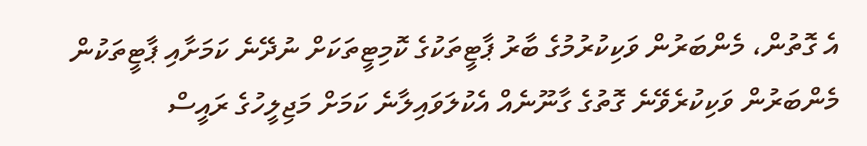އެ ގޮތުން، މެންބަރުން ވަކިކުރުމުގެ ބާރު ޕާޓީތަކުގެ ކޮމިޓީތަކަށް ނުދޭނެ ކަމަށާއި ޕާޓީތަކުން މެންބަރުން ވަކިކުރެވޭނެ ގޮތުގެ ގާނޫނެއް އެކުލަވައިލާނެ ކަމަށް މަޖިލީހުގެ ރައީސް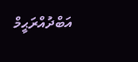އަބްދުއްރަޙީމް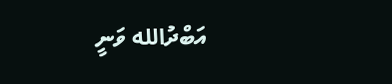އަބްދުالله ވަނީ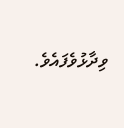ވިދާޅުވެފައެވެ.